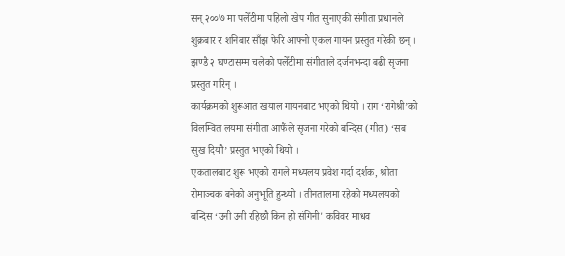सन् २००७ मा पलेँटीमा पहिलो खेप गीत सुनाएकी संगीता प्रधानले शुक्रबार र शनिबार साँझ फेरि आफ्नो एकल गायन प्रस्तुत गरेकी छन् । झण्डै २ घण्टासम्म चलेको पलेँटीमा संगीताले दर्जनभन्दा बढी सृजना प्रस्तुत गरिन् ।
कार्यक्रमको शुरूआत खयाल गायनबाट भएको थियो । राग ‘रागेश्री’को विलम्वित लयमा संगीता आफैंले सृजना गरेको बन्दिस (गीत) ‘सब सुख दियौ’ प्रस्तुत भएको थियो ।
एकतालबाट शुरू भएको रागले मध्यलय प्रवेश गर्दा दर्शक, श्रोता रोमाञ्चक बनेको अनुभूति हुन्थ्यो । तीनतालमा रहेको मध्यलयको बन्दिस ‘उनी उनी रहिछौ किन हो संगिनी' कविवर माधव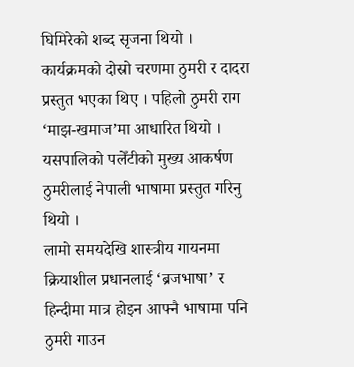घिमिरेको शब्द सृजना थियो ।
कार्यक्रमको दोस्रो चरणमा ठुमरी र दादरा प्रस्तुत भएका थिए । पहिलो ठुमरी राग ‘माझ-खमाज’मा आधारित थियो । यसपालिको पलेँटीको मुख्य आकर्षण ठुमरीलाई नेपाली भाषामा प्रस्तुत गरिनु थियो ।
लामो समयदेखि शास्त्रीय गायनमा क्रियाशील प्रधानलाई ‘ब्रजभाषा’ र हिन्दीमा मात्र होइन आफ्नै भाषामा पनि ठुमरी गाउन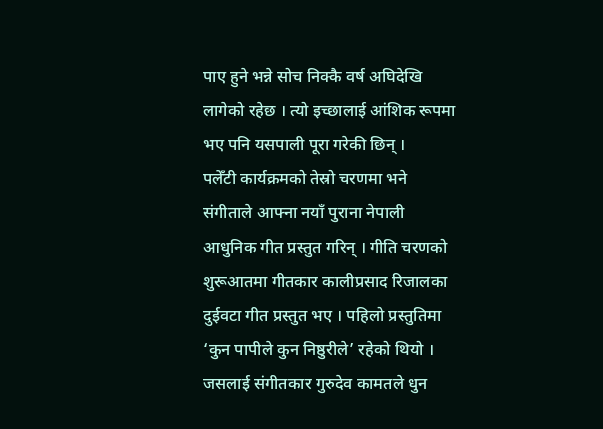पाए हुने भन्ने सोच निक्कै वर्ष अघिदेखि लागेको रहेछ । त्यो इच्छालाई आंशिक रूपमा भए पनि यसपाली पूरा गरेकी छिन् ।
पलेँटी कार्यक्रमको तेस्रो चरणमा भने संगीताले आफ्ना नयाँ पुराना नेपाली आधुनिक गीत प्रस्तुत गरिन् । गीति चरणको शुरूआतमा गीतकार कालीप्रसाद रिजालका दुईवटा गीत प्रस्तुत भए । पहिलो प्रस्तुतिमा ‘कुन पापीले कुन निष्ठुरीले’ रहेको थियो । जसलाई संगीतकार गुरुदेव कामतले धुन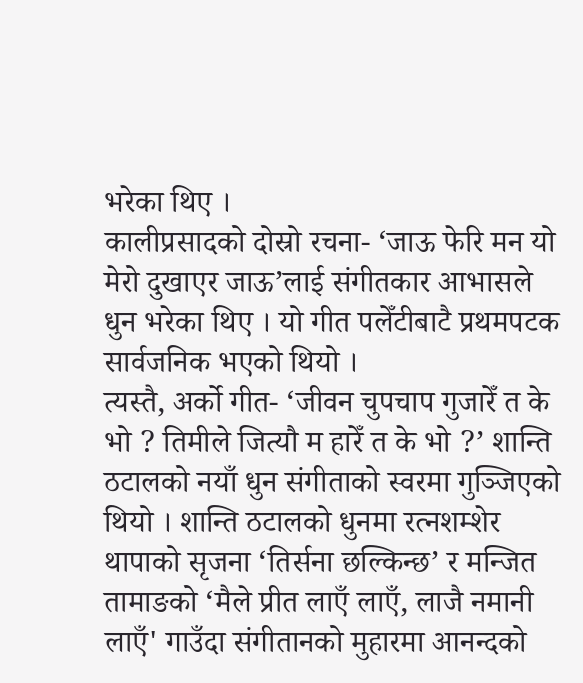भरेका थिए ।
कालीप्रसादको दोस्रो रचना- ‘जाऊ फेरि मन यो मेरो दुखाएर जाऊ’लाई संगीतकार आभासले धुन भरेका थिए । यो गीत पलेँटीबाटै प्रथमपटक सार्वजनिक भएको थियो ।
त्यस्तै, अर्को गीत- ‘जीवन चुपचाप गुजारेँ त के भो ? तिमीले जित्यौ म हारेँ त के भो ?’ शान्ति ठटालको नयाँ धुन संगीताको स्वरमा गुञ्जिएको थियो । शान्ति ठटालको धुनमा रत्नशम्शेर थापाको सृजना ‘तिर्सना छल्किन्छ’ र मन्जित तामाङको ‘मैले प्रीत लाएँ लाएँ, लाजै नमानी लाएँ' गाउँदा संगीतानको मुहारमा आनन्दको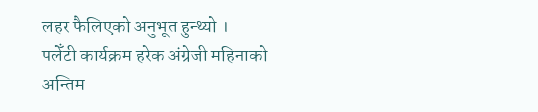लहर फैलिएको अनुभूत हुन्थ्यो ।
पलेँटी कार्यक्रम हरेक अंग्रेजी महिनाको अन्तिम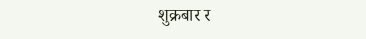शुक्रबार र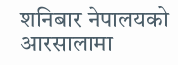शनिबार नेपालयको आरसालामा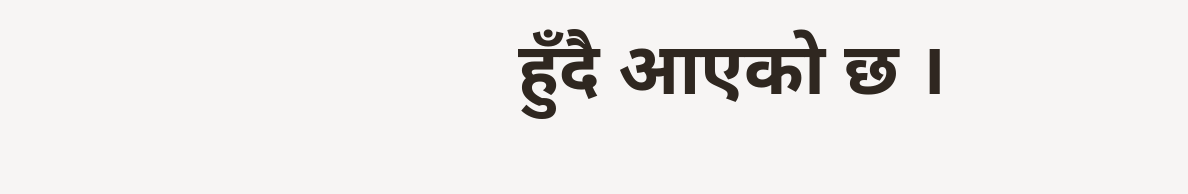हुँदै आएको छ ।